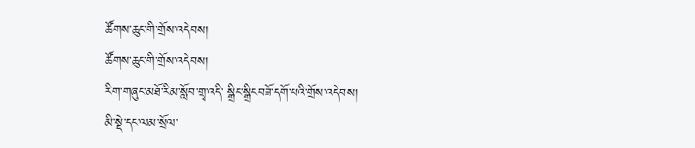ཚོགས་ཆུང་གི་གྲོས་འདེབས།
ཚོགས་ཆུང་གི་གྲོས་འདེབས།
རིག་གཞུང་མཐོ་རིམ་སློབ་གྲྭ་འདི་ སྒྲིང་སྒྲིངབཟོ་དགོ་པའི་གྲོས་འདེབས།
མི་སྡེ་དང་ལམ་སྲོལ་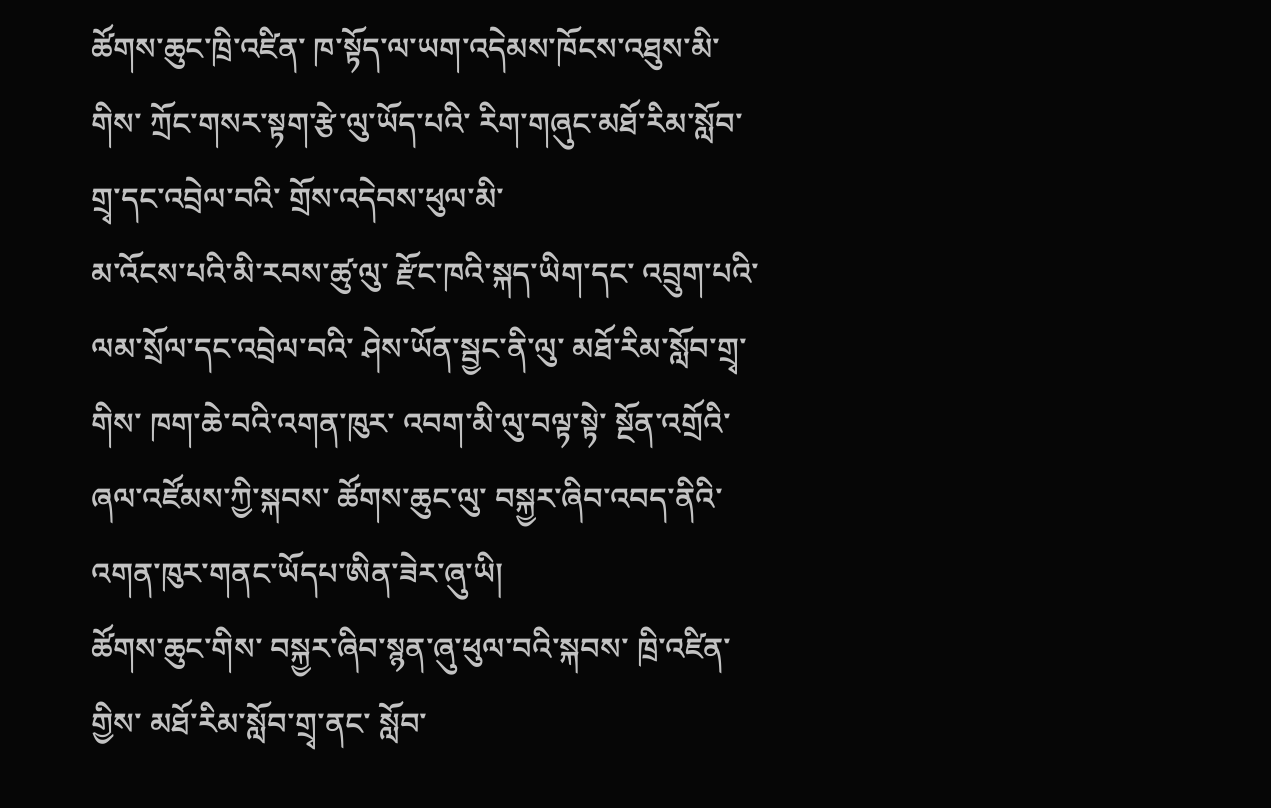ཚོགས་ཆུང་ཁྲི་འཛིན་ ཁ་སྟོད་ལ་ཡག་འདེམས་ཁོངས་འཐུས་མི་གིས་ ཀྲོང་གསར་སྟག་རྩེ་ལུ་ཡོད་པའི་ རིག་གཞུང་མཐོ་རིམ་སློབ་གྲྭ་དང་འབྲེལ་བའི་ གྲོས་འདེབས་ཕུལ་མི་
མ་འོངས་པའི་མི་རབས་ཚུ་ལུ་ རྫོང་ཁའི་སྐད་ཡིག་དང་ འབྲུག་པའི་ལམ་སྲོལ་དང་འབྲེལ་བའི་ ཤེས་ཡོན་སྦྱང་ནི་ལུ་ མཐོ་རིམ་སློབ་གྲྭ་གིས་ ཁག་ཆེ་བའི་འགན་ཁུར་ འབག་མི་ལུ་བལྟ་སྟེ་ སྔོན་འགྲོའི་ཞལ་འཛོམས་ཀྱི་སྐབས་ ཚོགས་ཆུང་ལུ་ བསྐྱར་ཞིབ་འབད་ནིའི་ འགན་ཁུར་གནང་ཡོདཔ་ཨིན་ཟེར་ཞུ་ཡི།
ཚོགས་ཆུང་གིས་ བསྐྱར་ཞིབ་སྙན་ཞུ་ཕུལ་བའི་སྐབས་ ཁྲི་འཛིན་གྱིས་ མཐོ་རིམ་སློབ་གྲྭ་ནང་ སློབ་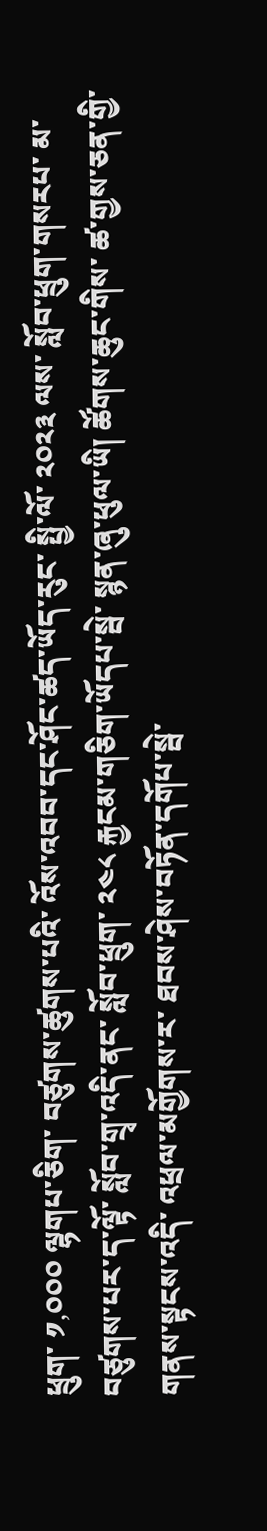ཕྲུག་ ༡,༠༠༠ ལྷགཔ་ཅིག་ བཙུགས་ཚུགས་པའི་ འོས་འབབ་དང་ཤོང་ཚད་ཡོད་རུང་ སྤྱི་ལོ་ ༢༠༢༣ ལས་ སློབ་ཕྲུག་གསརཔ་ མ་བཙུགས་པར་ད་ལྟོ་ སློབ་གྲྭ་འདི་ནང་ སློབ་ཕྲུག་ ༢༤༨ རྐྱངམ་གཅིག་ཡོདཔ་སྦེ་ སྙན་ཞུ་ཕུལ་ཡི། ཚོགས་ཆུང་གིས་ ཚ་གྱས་ཅན་གྱི་གནས་སྟངས་འདི་ འཕྲལ་མགྱོགས་ར་ ཐབས་ཤེས་བཏོན་དགོཔ་སྦེ་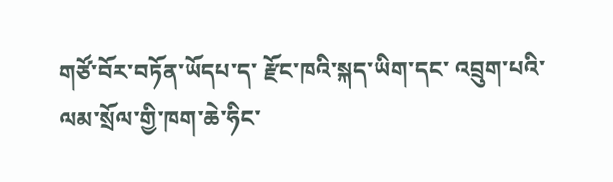གཙོ་བོར་བཏོན་ཡོདཔ་ད་ རྫོང་ཁའི་སྐད་ཡིག་དང་ འབྲུག་པའི་ལམ་སྲོལ་གྱི་ཁག་ཆེ་ཧིང་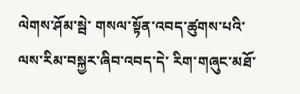ལེགས་ཤོམ་སྦེ་ གསལ་སྟོན་འབད་ཚུགས་པའི་ ལས་རིམ་བསྐྱར་ཞིབ་འབད་དེ་ རིག་གཞུང་མཐོ་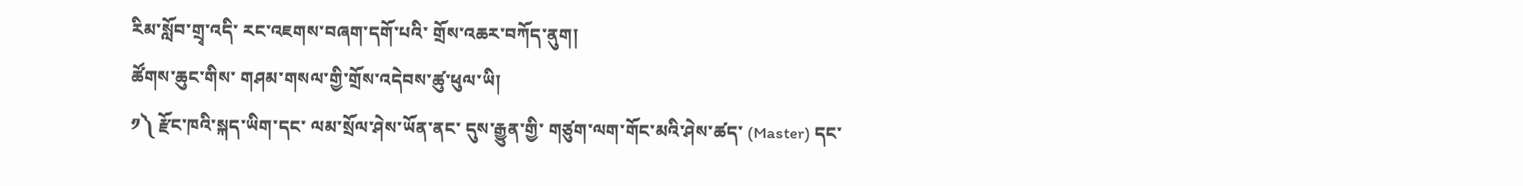རིམ་སློབ་གྲྭ་འདི་ རང་འཇགས་བཞག་དགོ་པའི་ གྲོས་འཆར་བཀོད་ནུག།
ཚོགས་ཆུང་གིས་ གཤམ་གསལ་གྱི་གྲོས་འདེབས་ཚུ་ཕུལ་ཡི།
༡༽ རྫོང་ཁའི་སྐད་ཡིག་དང་ ལམ་སྲོལ་ཤེས་ཡོན་ནང་ དུས་རྒྱུན་གྱི་ གཙུག་ལག་གོང་མའི་ཤེས་ཚད་ (Master) དང་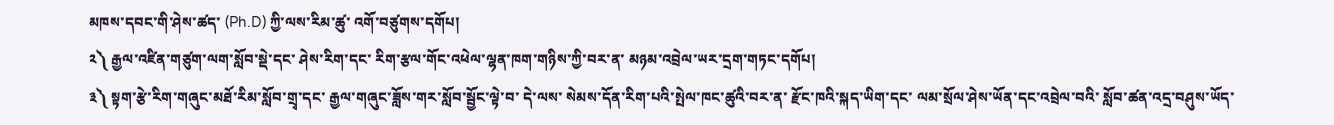མཁས་དབང་གི་ཤེས་ཚད་ (Ph.D) ཀྱི་ལས་རིམ་ཚུ་ འགོ་བཙུགས་དགོཔ།
༢༽ རྒྱལ་འཛིན་གཙུག་ལག་སློབ་སྡེ་དང་ ཤེས་རིག་དང་ རིག་རྩལ་གོང་འཕེལ་ལྷན་ཁག་གཉིས་ཀྱི་བར་ན་ མཉམ་འབྲེལ་ཡར་དྲག་གཏང་དགོཔ།
༣༽ སྟག་རྩེ་རིག་གཞུང་མཐོ་རིམ་སློབ་གྲྭ་དང་ རྒྱལ་གཞུང་ཟློས་གར་སློབ་སྦྱོང་ལྟེ་བ་ དེ་ལས་ སེམས་དོན་རིག་པའི་སྤེལ་ཁང་ཚུའི་བར་ན་ རྫོང་ཁའི་སྐད་ཡིག་དང་ ལམ་སྲོལ་ཤེས་ཡོན་དང་འབྲེལ་བའི་ སློབ་ཚན་འདྲ་བཤུས་ཡོད་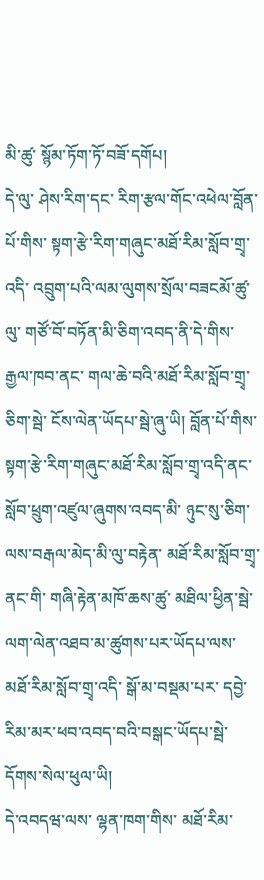མི་ཚུ་ སྙོམ་ཏོག་ཏོ་བཟོ་དགོཔ།
དེ་ལུ་ ཤེས་རིག་དང་ རིག་རྩལ་གོང་འཕེལ་བློན་པོ་གིས་ སྟག་རྩེ་རིག་གཞུང་མཐོ་རིམ་སློབ་གྲྭ་འདི་ འབྲུག་པའི་ལམ་ལུགས་སྲོལ་བཟངམོ་ཚུ་ལུ་ གཙོ་བོ་བཏོན་མི་ཅིག་འབད་ནི་དེ་གིས་ རྒྱལ་ཁབ་ནང་ གལ་ཆེ་བའི་མཐོ་རིམ་སློབ་གྲྭ་ཅིག་སྦེ་ ངོས་ལེན་ཡོདཔ་སྦེ་ཞུ་ཡི། བློན་པོ་གིས་ སྟག་རྩེ་རིག་གཞུང་མཐོ་རིམ་སློབ་གྲྭ་འདི་ནང་ སློབ་ཕྲུག་འཛུལ་ཞུགས་འབད་མི་ ཉུང་སུ་ཅིག་ལས་བརྒལ་མེད་མི་ལུ་བརྟེན་ མཐོ་རིམ་སློབ་གྲྭ་ནང་གི་ གཞི་རྟེན་མཁོ་ཆས་ཚུ་ མཐིལ་ཕྱིན་སྦེ་ ལག་ལེན་འཐབ་མ་ཚུགས་པར་ཡོདཔ་ལས་ མཐོ་རིམ་སློབ་གྲྭ་འདི་ སྒོ་མ་བསྡམ་པར་ དབྱེ་རིམ་མར་ཕབ་འབད་བའི་བསྒང་ཡོདཔ་སྦེ་ དོགས་སེལ་ཕུལ་ཡི།
དེ་འབདཝ་ལས་ ལྷན་ཁག་གིས་ མཐོ་རིམ་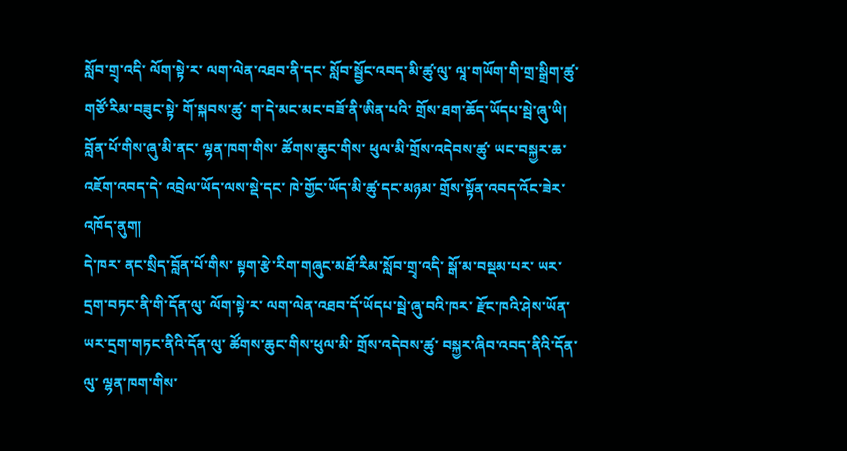སློབ་གྲྭ་འདི་ ལོག་སྟེ་ར་ ལག་ལེན་འཐབ་ནི་དང་ སློབ་སྦྱོང་འབད་མི་ཚུ་ལུ་ ལཱ་གཡོག་གི་གྲ་སྒྲིག་ཚུ་ གཙོ་རིམ་བཟུང་སྟེ་ གོ་སྐབས་ཚུ་ ག་དེ་མང་མང་བཟོ་ནི་ཨིན་པའི་ གྲོས་ཐག་ཆོད་ཡོདཔ་སྦེ་ཞུ་ཡི། བློན་པོ་གིས་ཞུ་མི་ནང་ ལྷན་ཁག་གིས་ ཚོགས་ཆུང་གིས་ ཕུལ་མི་གྲོས་འདེབས་ཚུ་ ཡང་བསྐྱར་ཆ་འཇོག་འབད་དེ་ འབྲེལ་ཡོད་ལས་སྡེ་དང་ ཁེ་གྱོང་ཡོད་མི་ཚུ་དང་མཉམ་ གྲོས་སྟོན་འབད་འོང་ཟེར་འཁོད་ནུག།
དེ་ཁར་ ནང་སྲིད་བློན་པོ་གིས་ སྟག་རྩེ་རིག་གཞུང་མཐོ་རིམ་སློབ་གྲྭ་འདི་ སྒོ་མ་བསྡམ་པར་ ཡར་དྲག་བཏང་ནི་གི་དོན་ལུ་ ལོག་སྟེ་ར་ ལག་ལེན་འཐབ་དོ་ཡོདཔ་སྦེ་ཞུ་བའི་ཁར་ རྫོང་ཁའི་ཤེས་ཡོན་ཡར་དྲག་གཏང་ནིའི་དོན་ལུ་ ཚོགས་ཆུང་གིས་ཕུལ་མི་ གྲོས་འདེབས་ཚུ་ བསྐྱར་ཞིབ་འབད་ནིའི་དོན་ལུ་ ལྷན་ཁག་གིས་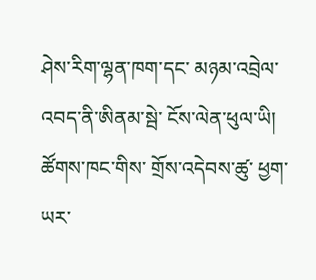ཤེས་རིག་ལྷན་ཁག་དང་ མཉམ་འབྲེལ་འབད་ནི་ཨིནམ་སྦེ་ ངོས་ལེན་ཕུལ་ཡི།
ཚོགས་ཁང་གིས་ གྲོས་འདེབས་ཚུ་ ཕྱག་ཡར་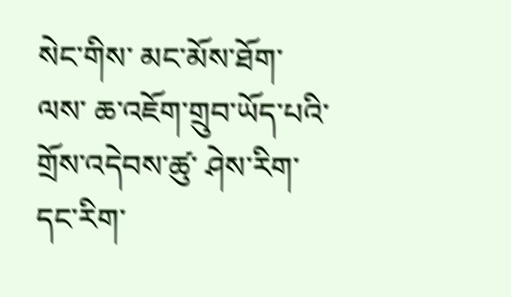སེང་གིས་ མང་མོས་ཐོག་ལས་ ཆ་འཇོག་གྲུབ་ཡོད་པའི་ གྲོས་འདེབས་ཚུ་ ཤེས་རིག་དང་རིག་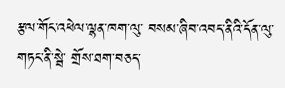རྩལ་གོང་འཕེལ་ལྷན་ཁག་ལུ་ བསམ་ཞིབ་འབད་ནིའི་དོན་ལུ་ གཏང་ནི་སྦེ་ གྲོས་ཐག་བཅད་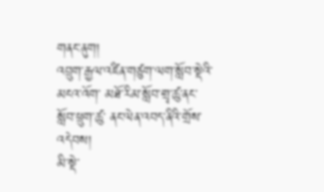གནང་ནུག།
འབྲུག་རྒྱལ་འཛིན་གཙུག་ལག་སློབ་སྡེའི་མངའ་འོག་ མཐོ་རིམ་སློབ་གྲྭ་ཚུ་ནང་ སློབ་ཕྲུག་ཚུ་ ནང་ལེན་འབད་ནིའི་གྲོས་འདེབས།
མི་སྡེ་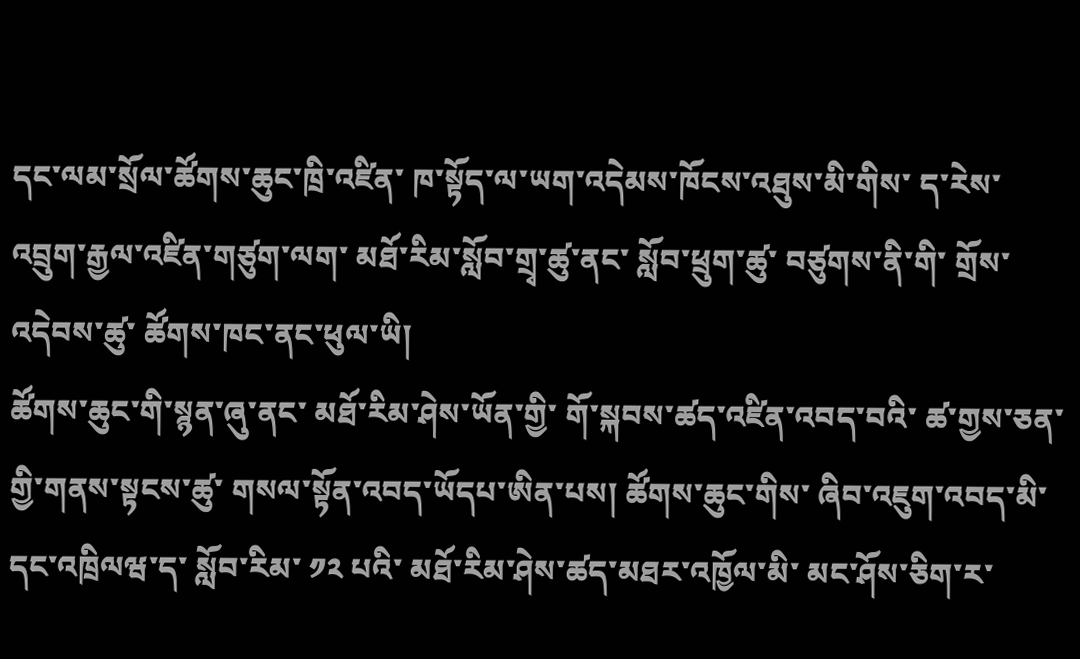དང་ལམ་སྲོལ་ཚོགས་ཆུང་ཁྲི་འཛིན་ ཁ་སྟོད་ལ་ཡག་འདེམས་ཁོངས་འཐུས་མི་གིས་ ད་རེས་ འབྲུག་རྒྱལ་འཛིན་གཙུག་ལག་ མཐོ་རིམ་སློབ་གྲྭ་ཚུ་ནང་ སློབ་ཕྲུག་ཚུ་ བཙུགས་ནི་གི་ གྲོས་འདེབས་ཚུ་ ཚོགས་ཁང་ནང་ཕུལ་ཡི།
ཚོགས་ཆུང་གི་སྙན་ཞུ་ནང་ མཐོ་རིམ་ཤེས་ཡོན་གྱི་ གོ་སྐབས་ཚད་འཛིན་འབད་བའི་ ཚ་གྱས་ཅན་གྱི་གནས་སྟངས་ཚུ་ གསལ་སྟོན་འབད་ཡོདཔ་ཨིན་པས། ཚོགས་ཆུང་གིས་ ཞིབ་འཇུག་འབད་མི་དང་འཁྲིལཝ་ད་ སློབ་རིམ་ ༡༢ པའི་ མཐོ་རིམ་ཤེས་ཚད་མཐར་འཁྱོལ་མི་ མང་ཤོས་ཅིག་ར་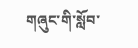གཞུང་གི་སློབ་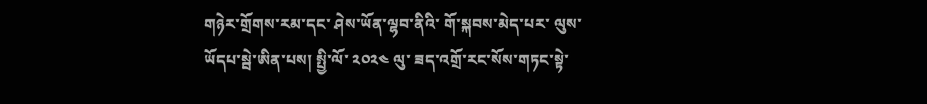གཉེར་གྲོགས་རམ་དང་ ཤེས་ཡོན་ལྷབ་ནིའི་ གོ་སྐབས་མེད་པར་ ལུས་ཡོདཔ་སྦེ་ཨིན་པས། སྤྱི་ལོ་ ༢༠༢༤ ལུ་ ཟད་འགྲོ་རང་སོས་གཏང་སྟེ་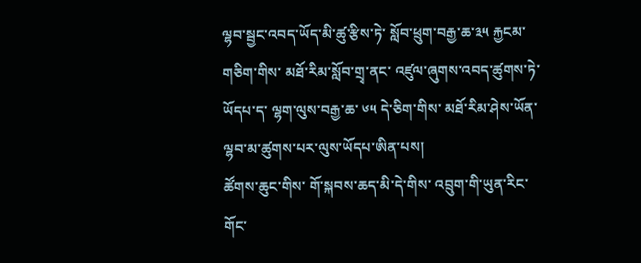ལྷབ་སྦྱང་འབད་ཡོད་མི་ཚུ་རྩིས་ཏེ་ སློབ་ཕྲུག་བརྒྱ་ཆ་༣༥ རྐྱངམ་གཅིག་གིས་ མཐོ་རིམ་སློབ་གྲྭ་ནང་ འཛུལ་ཞུགས་འབད་ཚུགས་ཏེ་ཡོདཔ་ད་ ལྷག་ལུས་བརྒྱ་ཆ་ ༦༥ དེ་ཅིག་གིས་ མཐོ་རིམ་ཤེས་ཡོན་ ལྷབ་མ་ཚུགས་པར་ལུས་ཡོདཔ་ཨིན་པས།
ཚོགས་ཆུང་གིས་ གོ་སྐབས་ཆད་མི་དེ་གིས་ འབྲུག་གི་ཡུན་རིང་གོང་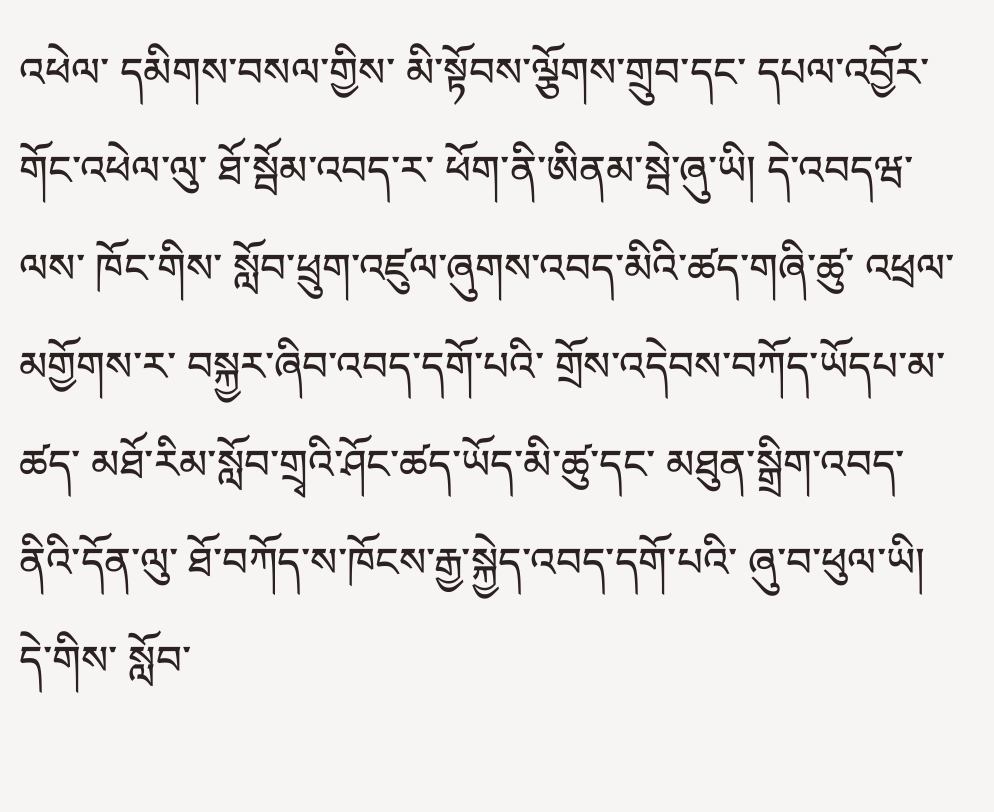འཕེལ་ དམིགས་བསལ་གྱིས་ མི་སྟོབས་ལྕོགས་གྲུབ་དང་ དཔལ་འབྱོར་གོང་འཕེལ་ལུ་ ཐོ་སྦོམ་འབད་ར་ ཕོག་ནི་ཨིནམ་སྦེ་ཞུ་ཡི། དེ་འབདཝ་ལས་ ཁོང་གིས་ སློབ་ཕྲུག་འཛུལ་ཞུགས་འབད་མིའི་ཚད་གཞི་ཚུ་ འཕྲལ་མགྱོགས་ར་ བསྐྱར་ཞིབ་འབད་དགོ་པའི་ གྲོས་འདེབས་བཀོད་ཡོདཔ་མ་ཚད་ མཐོ་རིམ་སློབ་གྲྭའི་ཤོང་ཚད་ཡོད་མི་ཚུ་དང་ མཐུན་སྒྲིག་འབད་ནིའི་དོན་ལུ་ ཐོ་བཀོད་ས་ཁོངས་རྒྱ་སྐྱེད་འབད་དགོ་པའི་ ཞུ་བ་ཕུལ་ཡི། དེ་གིས་ སློབ་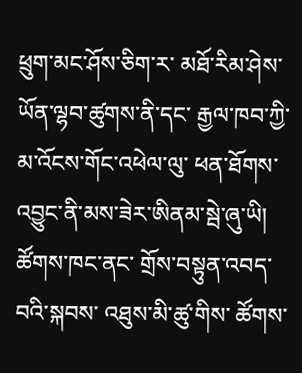ཕྲུག་མང་ཤོས་ཅིག་ར་ མཐོ་རིམ་ཤེས་ཡོན་ལྷབ་ཚུགས་ནི་དང་ རྒྱལ་ཁབ་ཀྱི་ མ་འོངས་གོང་འཕེལ་ལུ་ ཕན་ཐོགས་འབྱུང་ནི་མས་ཟེར་ཨིནམ་སྦེ་ཞུ་ཡི།
ཚོགས་ཁང་ནང་ གྲོས་བསྟུན་འབད་བའི་སྐབས་ འཐུས་མི་ཚུ་གིས་ ཚོགས་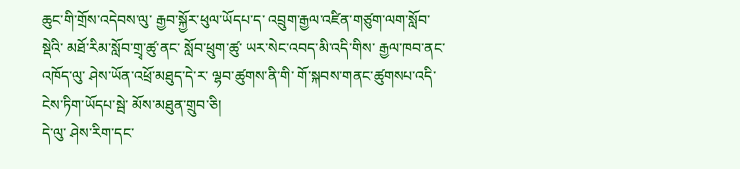ཆུང་གི་གྲོས་འདེབས་ལུ་ རྒྱབ་སྐྱོར་ཕུལ་ཡོདཔ་ད་ འབྲུག་རྒྱལ་འཛིན་གཙུག་ལག་སློབ་སྡེའི་ མཐོ་རིམ་སློབ་གྲྭ་ཚུ་ནང་ སློབ་ཕྲུག་ཚུ་ ཡར་སེང་འབད་མི་འདི་གིས་ རྒྱལ་ཁབ་ནང་འཁོད་ལུ་ ཤེས་ཡོན་འཕྲོ་མཐུད་དེ་ར་ ལྷབ་ཚུགས་ནི་གི་ གོ་སྐབས་གནང་ཚུགསཔ་འདི་ ངེས་ཏིག་ཡོདཔ་སྦེ་ མོས་མཐུན་གྲུབ་ཅི།
དེ་ལུ་ ཤེས་རིག་དང་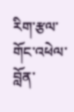རིག་རྩལ་གོང་འཕེལ་བློན་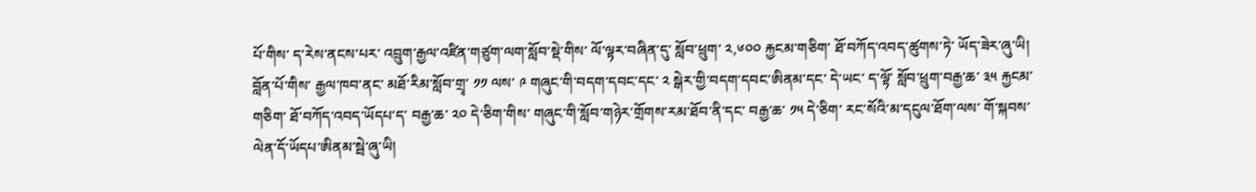པོ་གིས་ ད་རེས་ནངས་པར་ འབྲུག་རྒྱལ་འཛིན་གཙུག་ལག་སློབ་སྡེ་གིས་ ལོ་ལྟར་བཞིན་དུ་ སློབ་ཕྲུག་ ༢,༦༠༠ རྐྱངམ་གཅིག་ ཐོ་བཀོད་འབད་ཚུགས་ཏེ་ ཡོད་ཟེར་ཞུ་ཡི། བློན་པོ་གིས་ རྒྱལ་ཁབ་ནང་ མཐོ་རིམ་སློབ་གྲྭ་ ༡༡ ལས་ ༩ གཞུང་གི་བདག་དབང་དང་ ༢ སྒེར་གྱི་བདག་དབང་ཨིནམ་དང་ དེ་ཡང་ ད་ལྟོ་ སློབ་ཕྲུག་བརྒྱ་ཆ་ ༣༥ རྐྱངམ་གཅིག་ ཐོ་བཀོད་འབད་ཡོདཔ་ད་ བརྒྱ་ཆ་ ༢༠ དེ་ཅིག་གིས་ གཞུང་གི་སློབ་གཉེར་གྲོགས་རམ་ཐོབ་ནི་དང་ བརྒྱ་ཆ་ ༡༥ དེ་ཅིག་ རང་སོའི་མ་དངུལ་ཐོག་ལས་ གོ་སྐབས་ལེན་དོ་ཡོདཔ་ཨིནམ་སྦེ་ཞུ་ཡི།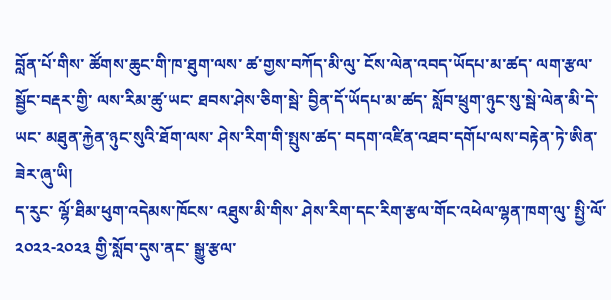བློན་པོ་གིས་ ཚོགས་ཆུང་གི་ཁ་ཐུག་ལས་ ཚ་གྱས་བཀོད་མི་ལུ་ ངོས་ལེན་འབད་ཡོདཔ་མ་ཚད་ ལག་རྩལ་སྦྱོང་བརྡར་གྱི་ ལས་རིམ་ཚུ་ཡང་ ཐབས་ཤེས་ཅིག་སྦེ་ བྱིན་དོ་ཡོདཔ་མ་ཚད་ སློབ་ཕྲུག་ཉུང་སུ་སྦེ་ལེན་མི་དེ་ཡང་ མཐུན་རྐྱེན་ཉུང་སུའི་ཐོག་ལས་ ཤེས་རིག་གི་སྤུས་ཚད་ བདག་འཛིན་འཐབ་དགོཔ་ལས་བརྟེན་ཏེ་ཨིན་ཟེར་ཞུ་ཡི།
ད་རུང་ ལྷོ་ཐིམ་ཕུག་འདེམས་ཁོངས་ འཐུས་མི་གིས་ ཤེས་རིག་དང་རིག་རྩལ་གོང་འཕེལ་ལྷན་ཁག་ལུ་ སྤྱི་ལོ་ ༢༠༢༢-༢༠༢༣ གྱི་སློབ་དུས་ནང་ སྒྱུ་རྩལ་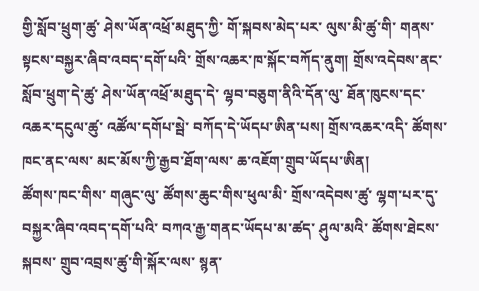གྱི་སློབ་ཕྲུག་ཚུ་ ཤེས་ཡོན་འཕྲོ་མཐུད་ཀྱི་ གོ་སྐབས་མེད་པར་ ལུས་མི་ཚུ་གི་ གནས་སྟངས་བསྐྱར་ཞིབ་འབད་དགོ་པའི་ གྲོས་འཆར་ཁ་སྐོང་བཀོད་ནུག། གྲོས་འདེབས་ནང་ སློབ་ཕྲུག་དེ་ཚུ་ ཤེས་ཡོན་འཕྲོ་མཐུད་དེ་ ལྷབ་བཅུག་ནིའི་དོན་ལུ་ ཐོན་ཁུངས་དང་ འཆར་དངུལ་ཚུ་ འཚོལ་དགོཔ་སྦེ་ བཀོད་དེ་ཡོདཔ་ཨིན་པས། གྲོས་འཆར་འདི་ ཚོགས་ཁང་ནང་ལས་ མང་མོས་ཀྱི་རྒྱབ་ཐོག་ལས་ ཆ་འཇོག་གྲུབ་ཡོདཔ་ཨིན།
ཚོགས་ཁང་གིས་ གཞུང་ལུ་ ཚོགས་ཆུང་གིས་ཕུལ་མི་ གྲོས་འདེབས་ཚུ་ ལྷག་པར་དུ་ བསྐྱར་ཞིབ་འབད་དགོ་པའི་ བཀའ་རྒྱ་གནང་ཡོདཔ་མ་ཚད་ ཤུལ་མའི་ ཚོགས་ཐེངས་སྐབས་ གྲུབ་འབྲས་ཚུ་གི་སྐོར་ལས་ སྙན་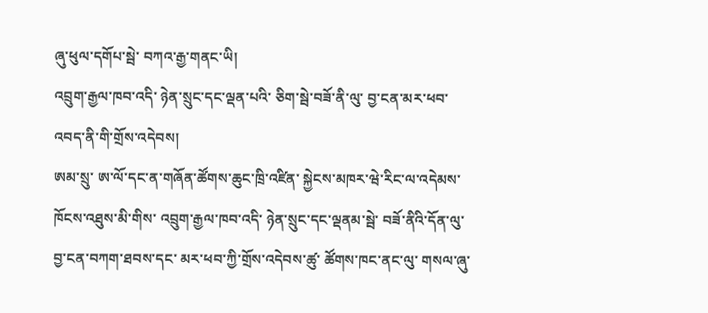ཞུ་ཕུལ་དགོཔ་སྦེ་ བཀའ་རྒྱ་གནང་ཡི།
འབྲུག་རྒྱལ་ཁབ་འདི་ ཉེན་སྲུང་དང་ལྡན་པའི་ ཅིག་སྦེ་བཟོ་ནི་ལུ་ བྱ་ངན་མར་ཕབ་འབད་ནི་གི་གྲོས་འདེབས།
ཨམ་སྲུ་ ཨ་ལོ་དང་ན་གཞོན་ཚོགས་ཆུང་ཁྲི་འཛིན་ སྐྱེངས་མཁར་ཝེ་རིང་ལ་འདེམས་ཁོངས་འཐུས་མི་གིས་ འབྲུག་རྒྱལ་ཁབ་འདི་ ཉེན་སྲུང་དང་ལྡནམ་སྦེ་ བཟོ་ནིའི་དོན་ལུ་ བྱ་ངན་བཀག་ཐབས་དང་ མར་ཕབ་ཀྱི་གྲོས་འདེབས་ཚུ་ ཚོགས་ཁང་ནང་ལུ་ གསལ་ཞུ་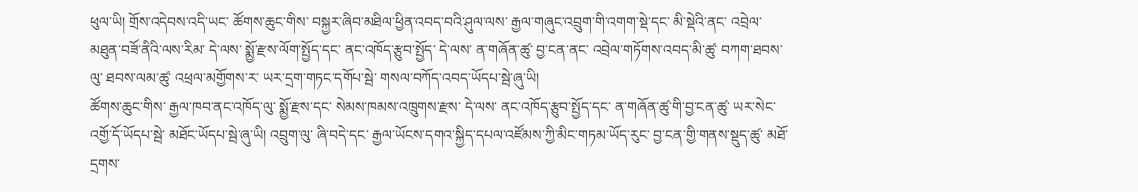ཕུལ་ཡི། གྲོས་འདེབས་འདི་ཡང་ ཚོགས་ཆུང་གིས་ བསྐྱར་ཞིབ་མཐིལ་ཕྱིན་འབད་བའི་ཤུལ་ལས་ རྒྱལ་གཞུང་འབྲུག་གི་འགག་སྡེ་དང་ མི་སྡེའི་ནང་ འབྲེལ་མཐུན་བཟོ་ནིའི་ལས་རིམ་ དེ་ལས་ སྨྱོ་རྫས་ལོག་སྤྱོད་དང་ ནང་འཁོད་རྩུབ་སྤྱོད་ དེ་ལས་ ན་གཞོན་ཚུ་ བྱ་ངན་ནང་ འབྲེལ་གཏོགས་འབད་མི་ཚུ་ བཀག་ཐབས་ལུ་ ཐབས་ལམ་ཚུ་ འཕྲལ་མགྱོགས་ར་ ཡར་དྲག་གཏང་དགོཔ་སྦེ་ གསལ་བཀོད་འབད་ཡོདཔ་སྦེ་ཞུ་ཡི།
ཚོགས་ཆུང་གིས་ རྒྱལ་ཁབ་ནང་འཁོད་ལུ་ སྨྱོ་རྫས་དང་ སེམས་ཁམས་འཁྲུགས་རྫས་ དེ་ལས་ ནང་འཁོད་རྩུབ་སྤྱོད་དང་ ན་གཞོན་ཚུ་གི་བྱ་ངན་ཚུ་ ཡར་སེང་འགྱོ་དོ་ཡོདཔ་སྦེ་ མཐོང་ཡོདཔ་སྦེ་ཞུ་ཡི། འབྲུག་ལུ་ ཞི་བདེ་དང་ རྒྱལ་ཡོངས་དགའ་སྐྱིད་དཔལ་འཛོམས་ཀྱི་མིང་གཏམ་ཡོད་རུང་ བྱ་ངན་གྱི་གནས་སྡུད་ཚུ་ མཐོ་དྲགས་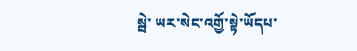སྦེ་ ཡར་སེང་འགྱོ་སྟེ་ཡོདཔ་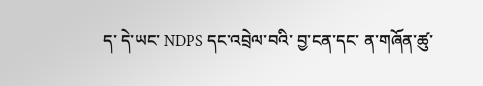ད་ དེ་ཡང་ NDPS དང་འབྲེལ་བའི་ བྱ་ངན་དང་ ན་གཞོན་ཚུ་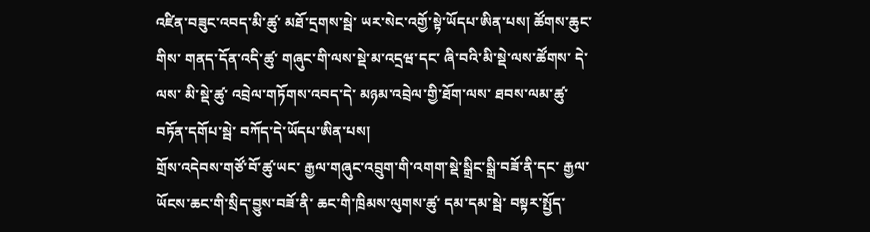འཛིན་བཟུང་འབད་མི་ཚུ་ མཐོ་དྲགས་སྦེ་ ཡར་སེང་འགྱོ་སྟེ་ཡོདཔ་ཨིན་པས། ཚོགས་ཆུང་གིས་ གནད་དོན་འདི་ཚུ་ གཞུང་གི་ལས་སྡེ་མ་འདྲཝ་དང་ ཞི་བའི་མི་སྡེ་ལས་ཚོགས་ དེ་ལས་ མི་སྡེ་ཚུ་ འབྲེལ་གཏོགས་འབད་དེ་ མཉམ་འབྲེལ་གྱི་ཐོག་ལས་ ཐབས་ལམ་ཚུ་ བཏོན་དགོཔ་སྦེ་ བཀོད་དེ་ཡོདཔ་ཨིན་པས།
གྲོས་འདེབས་གཙོ་བོ་ཚུ་ཡང་ རྒྱལ་གཞུང་འབྲུག་གི་འགག་སྡེ་སྒྲིང་སྒྲི་བཟོ་ནི་དང་ རྒྱལ་ཡོངས་ཆང་གི་སྲིད་བྱུས་བཟོ་ནི་ ཆང་གི་ཁྲིམས་ལུགས་ཚུ་ དམ་དམ་སྦེ་ བསྟར་སྤྱོད་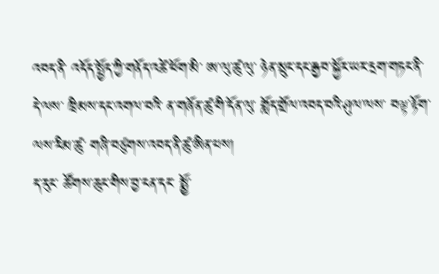འབད་ནི་ འདོད་སྤྱོད་ཀྱི་གནོད་འཚེ་ཕོག་མི་ ཨ་ལུ་ཚུ་ལུ་ ཉེན་སྲུང་དང་རྒྱབ་སྐྱོར་ཡར་དྲག་གཏང་ནི་ དེ་ལས་ ཁྲིམས་དང་འགལ་བའི་ ན་གཞོན་ཚུ་གི་དོན་ལུ་ གློད་གྲོལ་འབད་བའི་ཤུལ་ལས་ བལྟ་རྟོག་ལས་རིམ་ཚུ་ གཞི་བཙུགས་འབད་ནི་ཚུ་ཨིན་པས།
ད་རུང་ ཚོགས་ཆུང་གིས་བྱ་ངན་དང་ སྨྱོ་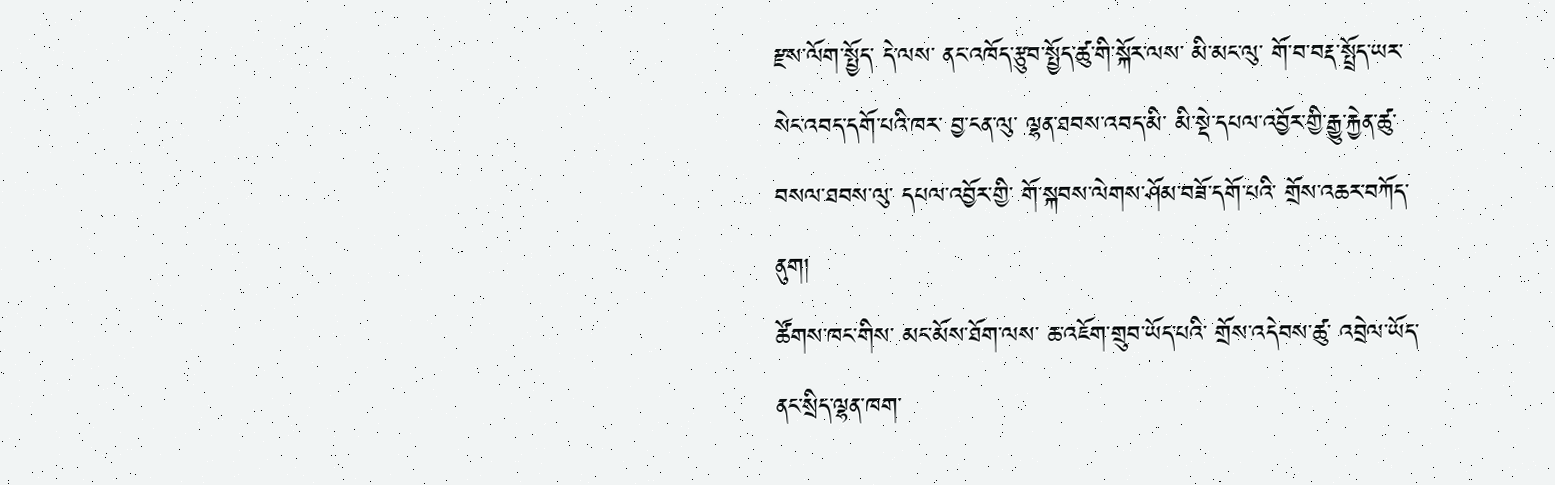རྫས་ལོག་སྤྱོད་ དེ་ལས་ ནང་འཁོད་རྩུབ་སྤྱོད་ཚུ་གི་སྐོར་ལས་ མི་མང་ལུ་ གོ་བ་བརྡ་སྤྲོད་ཡར་སེང་འབད་དགོ་པའི་ཁར་ བྱ་ངན་ལུ་ ལྷན་ཐབས་འབད་མི་ མི་སྡེ་དཔལ་འབྱོར་གྱི་རྒྱུ་རྐྱེན་ཚུ་ བསལ་ཐབས་ལུ་ དཔལ་འབྱོར་གྱི་ གོ་སྐབས་ལེགས་ཤོམ་བཟོ་དགོ་པའི་ གྲོས་འཆར་བཀོད་ནུག།
ཚོགས་ཁང་གིས་ མང་མོས་ཐོག་ལས་ ཆ་འཇོག་གྲུབ་ཡོད་པའི་ གྲོས་འདེབས་ཚུ་ འབྲེལ་ཡོད་ ནང་སྲིད་ལྷན་ཁག་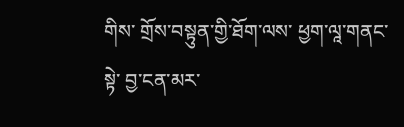གིས་ གྲོས་བསྟུན་གྱི་ཐོག་ལས་ ཕྱག་ལཱ་གནང་སྟེ་ བྱ་ངན་མར་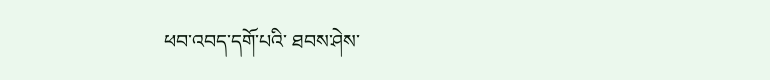ཕབ་འབད་དགོ་པའི་ ཐབས་ཤེས་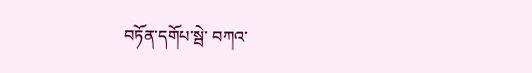བཏོན་དགོཔ་སྦེ་ བཀའ་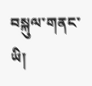བསྐུལ་གནང་ཡི།